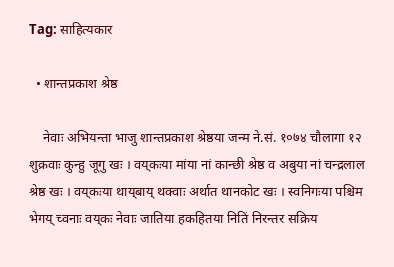Tag: साहित्यकार

  • शान्तप्रकाश श्रेष्ठ

    नेवाः अभियन्ता भाजु शान्तप्रकाश श्रेष्ठया जन्म ने.सं. १०७४ चौलागा १२ शुक्रवाः कुन्हु जूगु खः । वय्‌कःया मांया नां कान्छी श्रेष्ठ व अबुया नां चन्द्रलाल श्रेष्ठ खः । वय्‌कःया थाय्‌बाय् थक्वाः अर्थात थानकोट खः । स्वनिगःया पश्चिम भेगय् च्वनाः वय्‌कः नेवाः जातिया हकहितया नितिं निरन्तर सक्रिय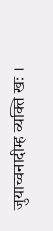जुयाच्वनादीम्ह व्यक्ति खः ।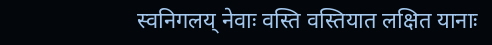स्वनिगलय् नेवाः वस्ति वस्तियात लक्षित यानाः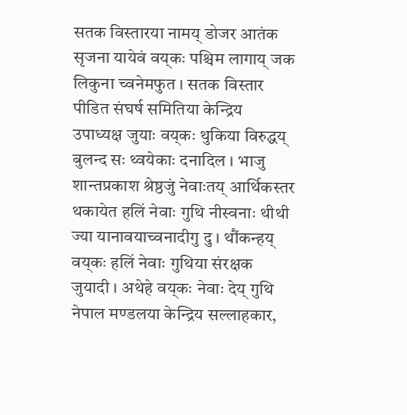सतक विस्तारया नामय् डोजर आतंक सृजना यायेवं वय्‌कः पश्चिम लागाय् जक लिकुना च्वनेमफुत । सतक विस्तार पीडित संघर्ष समितिया केन्द्रिय उपाध्यक्ष जुयाः वय्‌कः थुकिया विरुद्धय् बुलन्द सः थ्वयेकाः दनादिल । भाजु शान्तप्रकाश श्रेष्ठजुं नेवाःतय् आर्थिकस्तर थकायेत हलिं नेवाः गुथि नीस्वनाः थीथी ज्या यानावयाच्वनादीगु दु । थौंकन्हय् वय्‌कः हलिं नेवाः गुथिया संरक्षक जुयादी । अथेहे वय्‌कः नेवाः देय् गुथि नेपाल मण्डलया केन्द्रिय सल्लाहकार,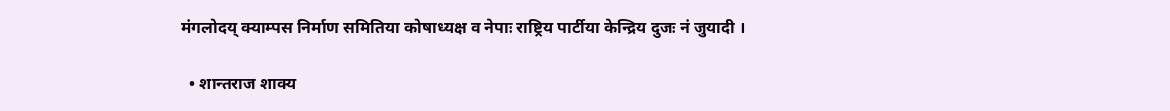मंगलोदय् क्याम्पस निर्माण समितिया कोषाध्यक्ष व नेपाः राष्ट्रिय पार्टीया केन्द्रिय दुजः नं जुयादी ।

  • शान्तराज शाक्य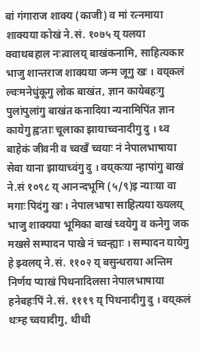बां गंगाराज शाक्य (काजी) व मां रत्नमाया शाक्यया कोखं ने.सं. १०७५ य् यलया क्वाथबहाल नःत्वालय् बाखंकनामि, साहित्यकार भाजु शान्तराज शाक्यया जन्म जूगु खः । वय्‌कलं ल्वःमनेधुंकूगु लोक बाखंत, ज्ञान कायेबहःगु पुलांपुलांगु बाखंत कनादिया न्यनामिपिंत ज्ञान कायेगु ह्वःताः चूलाका झायाच्वनादीगु दु । थ्व बाहेकं जीवनी व च्वखँ च्वयाः नं नेपालभाषाया सेवा याना झायाच्वंगु दु । वय्‌कःया न्हापांगु बाखं ने.सं १०९८ य् आनन्दभूमि (५/९)इ न्याःया वा मगाः पिदंगु खः । नेपालभाषा साहित्यया ख्यलय् भाजु शाक्यया भूमिका बाखं च्वयेगु व कनेगु जक मखसे सम्पादन पाखे नं च्वन्ह्याः । सम्पादन यायेगु हे झ्वलय् ने.सं. ११०२ य् बसुन्धराया अन्तिम निर्णय प्याखं पिथनादिलसा नेपालभाषाया हनेबहःपिं ने.सं. १११९ य् पिथनादीगु दु । वय्‌कलं थःम्ह च्वयादीगु, थीथी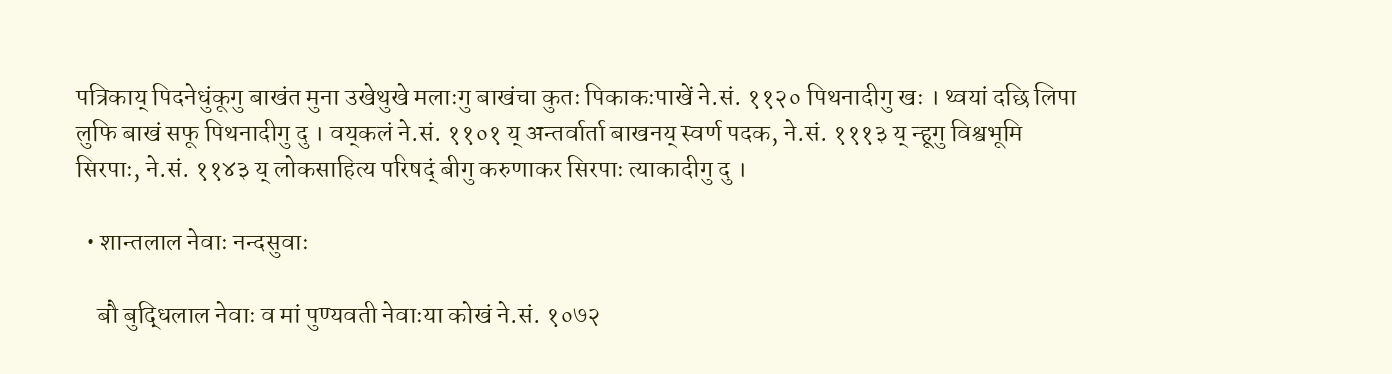पत्रिकाय् पिदनेधुंकूगु बाखंत मुना उखेथुखे मलाःगु बाखंचा कुतः पिकाकःपाखें ने.सं. ११२० पिथनादीगु खः । थ्वयां दछि लिपा लुफि बाखं सफू पिथनादीगु दु । वय्‌कलं ने.सं. ११०१ य् अन्तर्वार्ता बाखनय् स्वर्ण पदक, ने.सं. १११३ य् न्हूगु विश्वभूमि सिरपाः, ने.सं. ११४३ य् लोकसाहित्य परिषद्ं बीगु करुणाकर सिरपाः त्याकादीगु दु ।

  • शान्तलाल नेवाः नन्दसुवाः

    बौ बुद्धिलाल नेवाः व मां पुण्यवती नेवाःया कोखं ने.सं. १०७२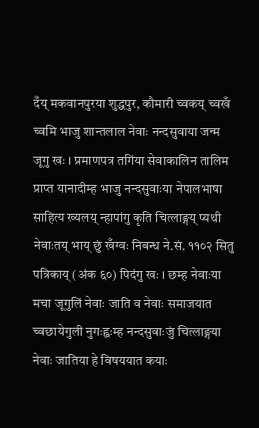दँय् मकवानपुरया शुद्धपुर, कौमारी च्वकय् च्वखँ च्वमि भाजु शान्तलाल नेवाः नन्दसुवाया जन्म जूगु खः । प्रमाणपत्र तगिंया सेवाकालिन तालिम प्राप्त यानादीम्ह भाजु नन्दसुवाःया नेपालभाषा साहित्य ख्यलय् न्हापांगु कृति चित्लाङ्गय् प्यथी नेवाःतय् भाय् छुं खँग्वः निबन्ध ने.सं. ११०२ सितु पत्रिकाय् (अंक ६०) पिदंगु खः । छम्ह नेवाःया मचा जूगुलिं नेवाः जाति व नेवाः समाजयात च्वछायेगुली नुगःह्वःम्ह नन्दसुवाःजुं चित्लाङ्गया नेवाः जातिया हे विषययात कयाः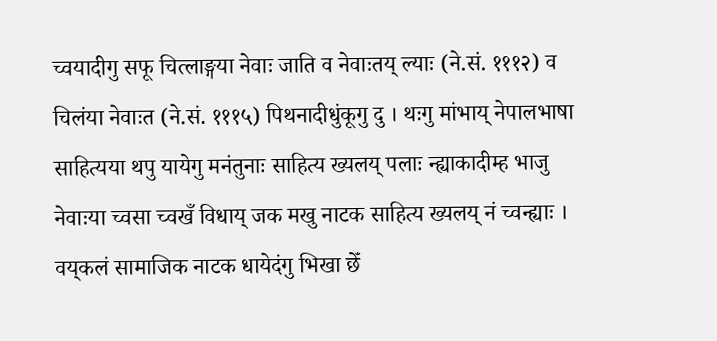च्वयादीगु सफू चित्लाङ्गया नेवाः जाति व नेवाःतय् ल्याः (ने.सं. १११२) व चिलंया नेवाःत (ने.सं. १११५) पिथनादीधुंकूगु दु । थःगु मांभाय् नेपालभाषा साहित्यया थपु यायेगु मनंतुनाः साहित्य ख्यलय् पलाः न्ह्याकादीम्ह भाजु नेवाःया च्वसा च्वखँ विधाय् जक मखु नाटक साहित्य ख्यलय् नं च्वन्ह्याः । वय्‌कलं सामाजिक नाटक धायेदंगु भिखा छेँ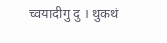च्वयादीगु दु । थुकथं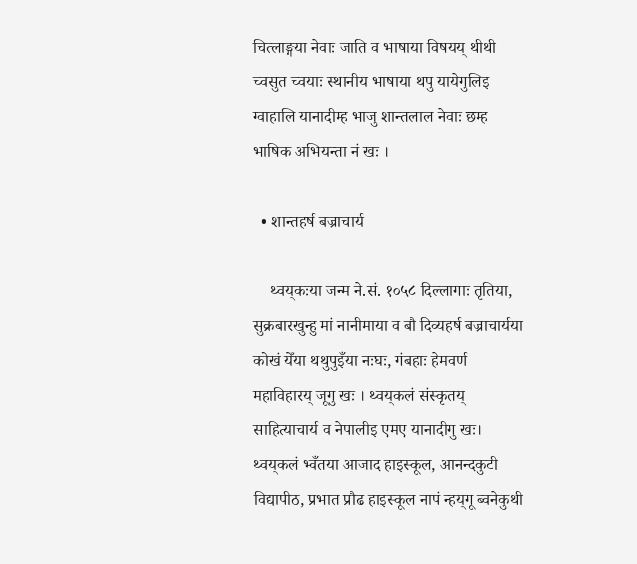चित्लाङ्गया नेवाः जाति व भाषाया विषयय् थीथी च्वसुत च्वयाः स्थानीय भाषाया थपु यायेगुलिइ ग्वाहालि यानादीम्ह भाजु शान्तलाल नेवाः छम्ह भाषिक अभियन्ता नं खः ।

  • शान्तहर्ष बज्राचार्य

    थ्वय्‌कःया जन्म ने.सं. १०५८ दिल्लागाः तृतिया, सुक्रबारखुन्हु मां नानीमाया व बौ दिव्यहर्ष बज्राचार्यया कोखं येँया थथुपुइँया नःघः, गंबहाः हेमवर्ण महाविहारय् जूगु खः । थ्वय्‌कलं संस्कृतय् साहित्याचार्य व नेपालीइ एमए यानादीगु खः। थ्वय्‌कलं भ्वँतया आजाद हाइस्कूल, आनन्दकुटी विद्यापीठ, प्रभात प्रौढ हाइस्कूल नापं न्हय्‌गू ब्वनेकुथी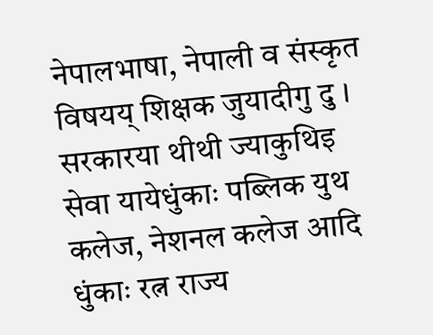नेपालभाषा, नेपाली व संस्कृत विषयय् शिक्षक जुयादीगु दु । सरकारया थीथी ज्याकुथिइ सेवा यायेधुंकाः पब्लिक युथ कलेज, नेशनल कलेज आदि धुंकाः रत्न राज्य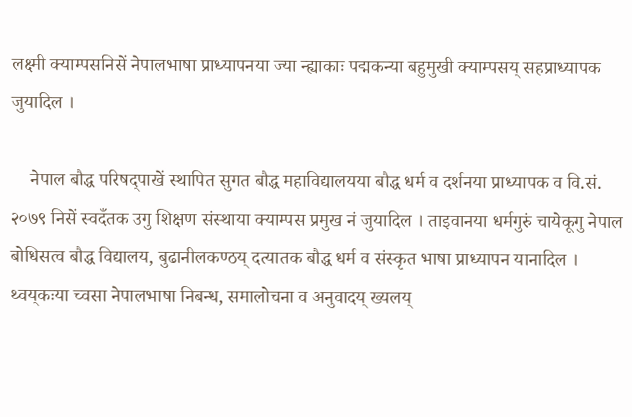लक्ष्मी क्याम्पसनिसें नेपालभाषा प्राध्यापनया ज्या न्ह्याकाः पद्मकन्या बहुमुखी क्याम्पसय् सहप्राध्यापक जुयादिल ।

    नेपाल बौद्ध परिषद्पाखें स्थापित सुगत बौद्ध महाविद्यालयया बौद्ध धर्म व दर्शनया प्राध्यापक व वि.सं. २०७९ निसें स्वदँतक उगु शिक्षण संस्थाया क्याम्पस प्रमुख नं जुयादिल । ताइवानया धर्मगुरुं चायेकूगु नेपाल बोधिसत्व बौद्ध विद्यालय, बुढानीलकण्ठय् दत्यातक बौद्ध धर्म व संस्कृत भाषा प्राध्यापन यानादिल । थ्वय्‌कःया च्वसा नेपालभाषा निबन्ध, समालोचना व अनुवादय् ख्यलय्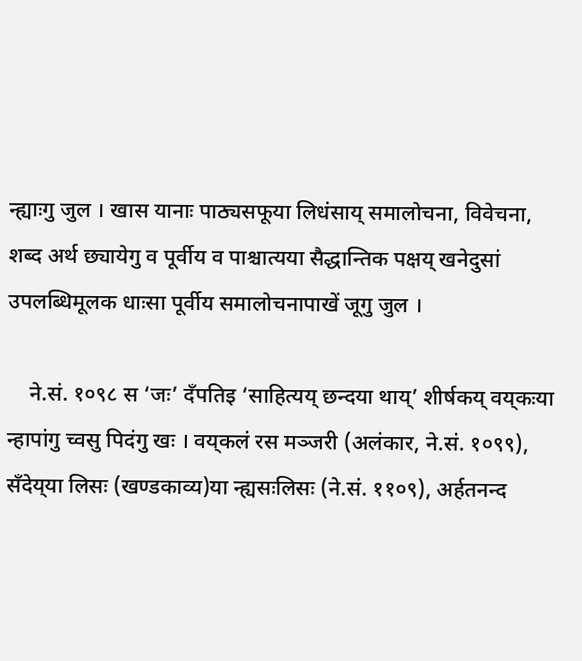न्ह्याःगु जुल । खास यानाः पाठ्यसफूया लिधंसाय् समालोचना, विवेचना, शब्द अर्थ छ्यायेगु व पूर्वीय व पाश्चात्यया सैद्धान्तिक पक्षय् खनेदुसां उपलब्धिमूलक धाःसा पूर्वीय समालोचनापाखें जूगु जुल ।

    ने.सं. १०९८ स ‘जः’ दँपतिइ ‘साहित्यय् छन्दया थाय्’ शीर्षकय् वय्‌कःया न्हापांगु च्वसु पिदंगु खः । वय्‌कलं रस मञ्जरी (अलंकार, ने.सं. १०९९), सँदेय्‌या लिसः (खण्डकाव्य)या न्ह्यसःलिसः (ने.सं. ११०९), अर्हतनन्द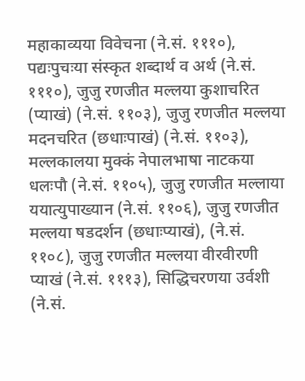महाकाव्यया विवेचना (ने.सं. १११०), पद्यःपुचःया संस्कृत शब्दार्थ व अर्थ (ने.सं. १११०), जुजु रणजीत मल्लया कुशाचरित (प्याखं) (ने.सं. ११०३), जुजु रणजीत मल्लया मदनचरित (छधाःपाखं) (ने.सं. ११०३), मल्लकालया मुक्कं नेपालभाषा नाटकया धलःपौ (ने.सं. ११०५), जुजु रणजीत मल्लाया ययात्युपाख्यान (ने.सं. ११०६), जुजु रणजीत मल्लया षडदर्शन (छधाःप्याखं), (ने.सं. ११०८), जुजु रणजीत मल्लया वीरवीरणी प्याखं (ने.सं. १११३), सिद्धिचरणया उर्वशी (ने.सं.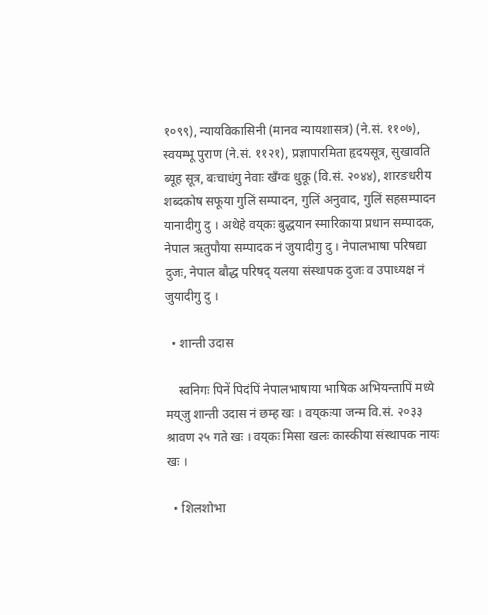१०९९), न्यायविकासिनी (मानव न्यायशासत्र) (ने.सं. ११०७), स्वयम्भू पुराण (ने.सं. ११२१), प्रज्ञापारमिता हृदयसूत्र, सुखावति ब्यूह सूत्र, बःचाधंगु नेवाः खँग्वः धुकू (वि.सं. २०४४), शारङधरीय शब्दकोष सफूया गुलिं सम्पादन, गुलिं अनुवाद, गुलिं सहसम्पादन यानादीगु दु । अथेहे वय्‌कः बुद्धयान स्मारिकाया प्रधान सम्पादक, नेपाल ऋतुपौया सम्पादक नं जुयादीगु दु । नेपालभाषा परिषद्या दुजः, नेपाल बौद्ध परिषद् यलया संस्थापक दुजः व उपाध्यक्ष नं जुयादीगु दु ।

  • शान्ती उदास

    स्वनिगः पिनें पिदंपिं नेपालभाषाया भाषिक अभियन्तापिं मध्ये मय्‌जु शान्ती उदास नं छम्ह खः । वय्‌कःया जन्म वि.सं. २०३३ श्रावण २५ गते खः । वय्‌कः मिसा खलः कास्कीया संस्थापक नायः खः ।

  • शिलशोभा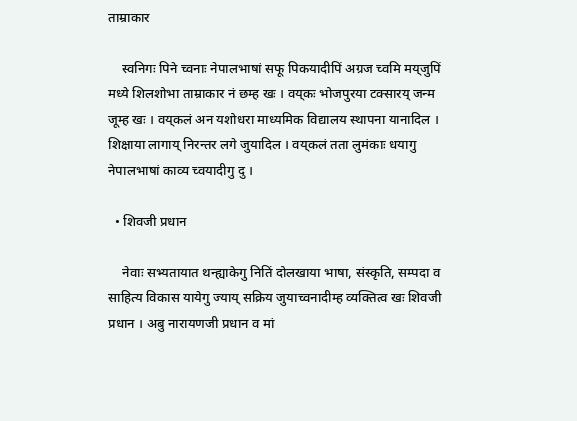ताम्राकार

    स्वनिगः पिने च्वनाः नेपालभाषां सफू पिकयादीपिं अग्रज च्वमि मय्‌जुपिं मध्ये शिलशोभा ताम्राकार नं छम्ह खः । वय्‌कः भोजपुरया टक्सारय् जन्म जूम्ह खः । वय्‌कलं अन यशोधरा माध्यमिक विद्यालय स्थापना यानादिल । शिक्षाया लागाय् निरन्तर लगे जुयादिल । वय्‌कलं तता लुमंकाः धयागु नेपालभाषां काव्य च्वयादीगु दु ।

  • शिवजी प्रधान

    नेवाः सभ्यतायात थन्ह्याकेगु नितिं दोलखाया भाषा, संस्कृति, सम्पदा व साहित्य विकास यायेगु ज्याय् सक्रिय जुयाच्वनादीम्ह व्यक्तित्व खः शिवजी प्रधान । अबु नारायणजी प्रधान व मां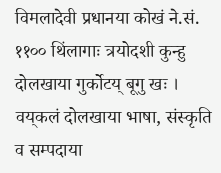विमलादेवी प्रधानया कोखं ने.सं. ११०० थिंलागाः त्रयोदशी कुन्हु दोलखाया गुर्कोटय् बूगु खः । वय्‌कलं दोलखाया भाषा, संस्कृति व सम्पदाया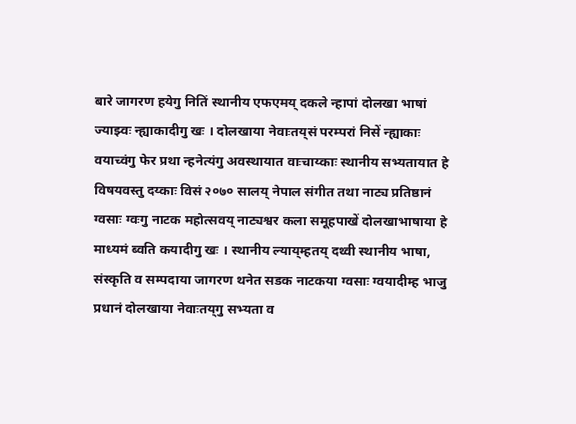बारे जागरण हयेगु नितिं स्थानीय एफएमय् दकले न्हापां दोलखा भाषां ज्याझ्वः न्ह्याकादीगु खः । दोलखाया नेवाःतय्‌सं परम्परां निसें न्ह्याकाः वयाच्वंगु फेर प्रथा न्हनेत्यंगु अवस्थायात वाःचाय्काः स्थानीय सभ्यतायात हे विषयवस्तु दय्काः विसं २०७० सालय् नेपाल संगीत तथा नाट्य प्रतिष्ठानं ग्वसाः ग्वःगु नाटक महोत्सवय् नाट्यश्वर कला समूहपाखें दोलखाभाषाया हे माध्यमं ब्वति कयादीगु खः । स्थानीय ल्याय्‌म्हतय् दथ्वी स्थानीय भाषा, संस्कृति व सम्पदाया जागरण थनेत सडक नाटकया ग्वसाः ग्वयादीम्ह भाजु प्रधानं दोलखाया नेवाःतय्‌गु सभ्यता व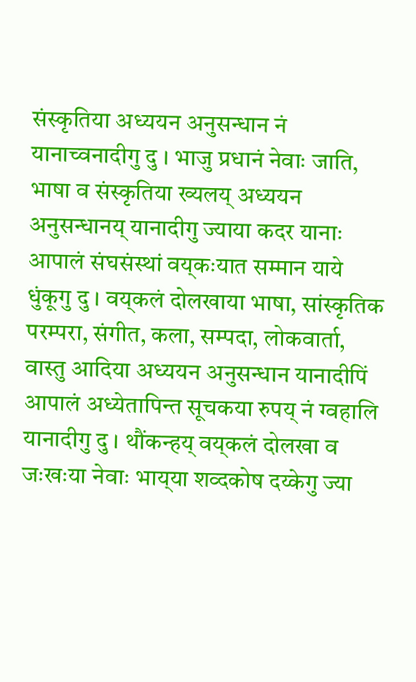संस्कृतिया अध्ययन अनुसन्धान नं यानाच्वनादीगु दु । भाजु प्रधानं नेवाः जाति, भाषा व संस्कृतिया ख्यलय् अध्ययन अनुसन्धानय् यानादीगु ज्याया कदर यानाः आपालं संघसंस्थां वय्‌कःयात सम्मान याये धुंकूगु दु । वय्‌कलं दोलखाया भाषा, सांस्कृतिक परम्परा, संगीत, कला, सम्पदा, लोकवार्ता, वास्तु आदिया अध्ययन अनुसन्धान यानादीपिं आपालं अध्येतापिन्त सूचकया रुपय् नं ग्वहालि यानादीगु दु । थौंकन्हय् वय्‌कलं दोलखा व जःखःया नेवाः भाय्‌या शव्दकोष दय्केगु ज्या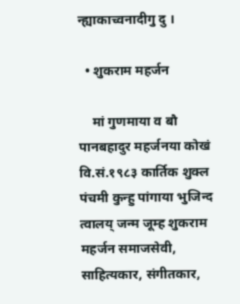न्ह्याकाच्वनादीगु दु ।

  • शुकराम महर्जन

    मां गुणमाया व बौ पानबहादुर महर्जनया कोखं वि.सं.१९८३ कार्तिक शुक्ल पंचमी कुन्हु पांगाया भुजिन्द त्वालय् जन्म जूम्ह शुकराम महर्जन समाजसेवी, साहित्यकार, संगीतकार,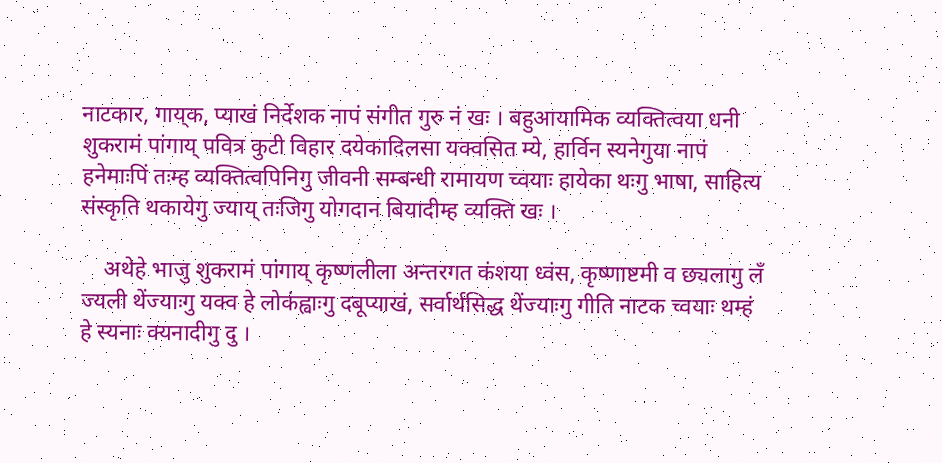नाटकार, गाय्‌क, प्याखं निर्देशक नापं संगीत गुरु नं खः । बहुआयामिक व्यक्तित्वया धनी शुकरामं पांगाय् पवित्र कुटी विहार दयेकादिलसा यक्वसित म्ये, हार्विन स्यनेगुया नापं हनेमाःपिं तःम्ह व्यक्तित्वपिनिगु जीवनी सम्बन्धी रामायण च्वयाः हायेका थःगु भाषा, साहित्य संस्कृति थकायेगु ज्याय् तःजिगु योगदान बियादीम्ह व्यक्ति खः ।

    अथेहे भाजु शुकरामं पांगाय् कृष्णलीला अन्तरगत कंशया ध्वंस, कृष्णाष्टमी व छ्यलागु लँ ज्यली थेंज्याःगु यक्व हे लोकंह्वाःगु दबूप्याखं, सर्वार्थसिद्ध थेंज्याःगु गीति नाटक च्वयाः थम्हं हे स्यनाः क्यनादीगु दु ।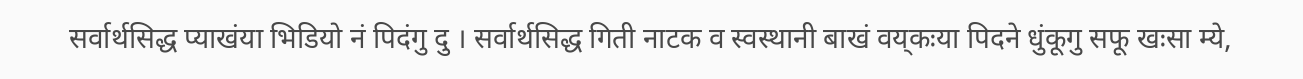सर्वार्थसिद्ध प्याखंया भिडियो नं पिदंगु दु । सर्वार्थसिद्ध गिती नाटक व स्वस्थानी बाखं वय्‌कःया पिदने धुंकूगु सफू खःसा म्ये,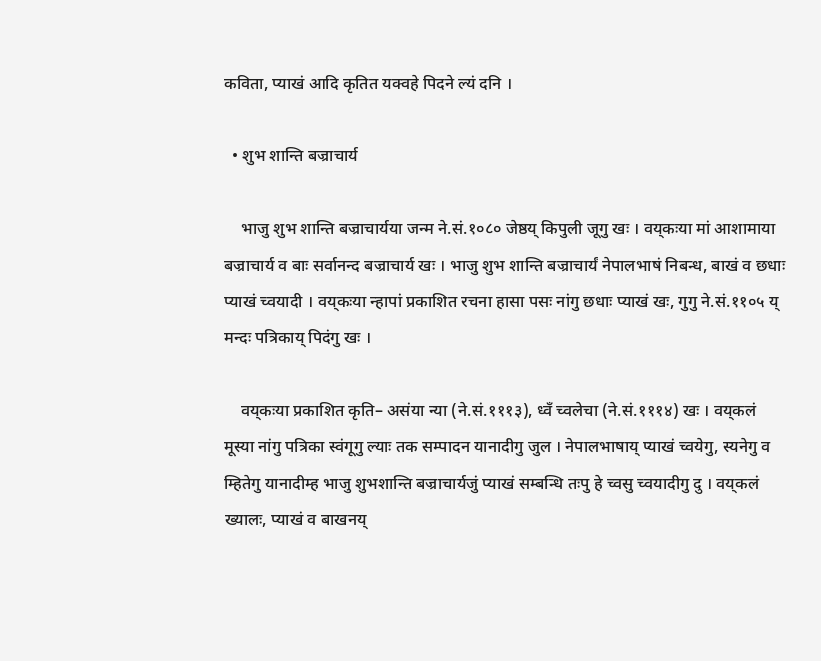कविता, प्याखं आदि कृतित यक्वहे पिदने ल्यं दनि ।

  • शुभ शान्ति बज्राचार्य

    भाजु शुभ शान्ति बज्राचार्यया जन्म ने.सं.१०८० जेष्ठय् किपुली जूगु खः । वय्‌कःया मां आशामाया बज्राचार्य व बाः सर्वानन्द बज्राचार्य खः । भाजु शुभ शान्ति बज्राचार्यं नेपालभाषं निबन्ध, बाखं व छधाः प्याखं च्वयादी । वय्‌कःया न्हापां प्रकाशित रचना हासा पसः नांगु छधाः प्याखं खः, गुगु ने.सं.११०५ य् मन्दः पत्रिकाय् पिदंगु खः ।

    वय्‌कःया प्रकाशित कृति– असंया न्या (ने.सं.१११३), ध्वँ च्वलेचा (ने.सं.१११४) खः । वय्‌कलं मूस्या नांगु पत्रिका स्वंगूगु ल्याः तक सम्पादन यानादीगु जुल । नेपालभाषाय् प्याखं च्वयेगु, स्यनेगु व म्हितेगु यानादीम्ह भाजु शुभशान्ति बज्राचार्यजुं प्याखं सम्बन्धि तःपु हे च्वसु च्वयादीगु दु । वय्‌कलं ख्यालः, प्याखं व बाखनय्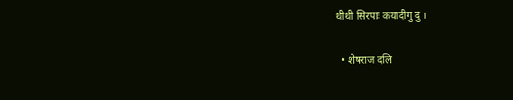थीथी सिरपाः कयादीगु दु ।

  • शेषराज दलि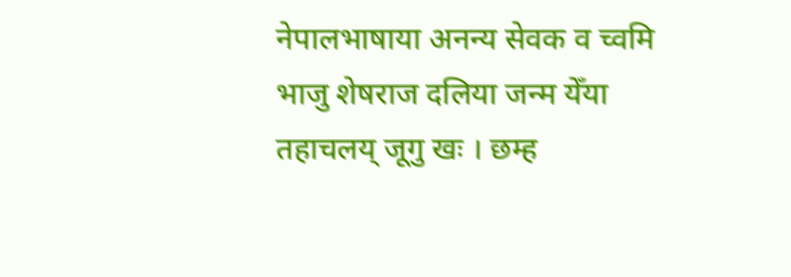नेपालभाषाया अनन्य सेवक व च्वमि भाजु शेषराज दलिया जन्म येँया तहाचलय् जूगु खः । छम्ह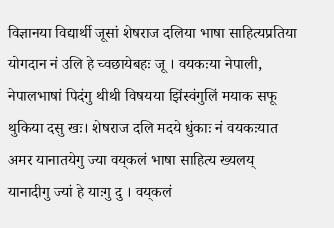विज्ञानया विद्यार्थी जूसां शेषराज दलिया भाषा साहित्यप्रतिया योगदान नं उलि हे च्वछायेबहः जू । वयकःया नेपाली, नेपालभाषां पिदंगु थीथी विषयया झिंस्वंगुलिं मयाक सफू थुकिया दसु खः। शेषराज दलि मदये धुंकाः नं वयकःयात अमर यानातयेगु ज्या वय्‌कलं भाषा साहित्य ख्यलय् यानादीगु ज्यां हे याःगु दु । वय्‌कलं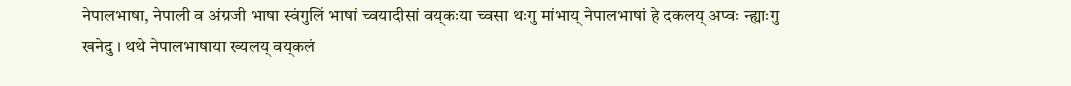नेपालभाषा, नेपाली व अंग्रजी भाषा स्वंगुलिं भाषां च्वयादीसां वय्‌कःया च्वसा थःगु मांभाय् नेपालभाषां हे दकलय् अप्वः न्ह्याःगु खनेदु । थथे नेपालभाषाया ख्यलय् वय्‌कलं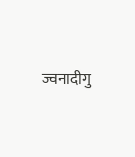ज्वनादीगु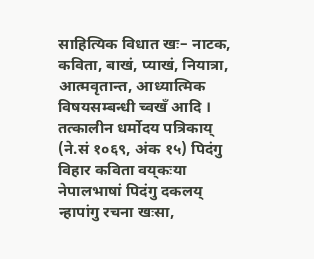साहित्यिक विधात खः– नाटक, कविता, बाखं, प्याखं, नियात्रा, आत्मवृतान्त, आध्यात्मिक विषयसम्बन्धी च्वखँ आदि । तत्कालीन धर्मोदय पत्रिकाय् (ने.सं १०६९, अंक १५) पिदंगु विहार कविता वय्‌कःया नेपालभाषां पिदंगु दकलय् न्हापांगु रचना खःसा,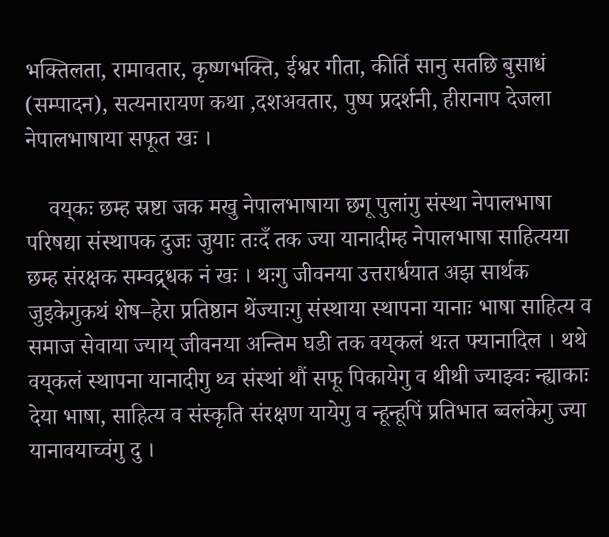भक्तिलता, रामावतार, कृष्णभक्ति, ईश्वर गीता, कीर्ति सानु सतछि बुसाधं (सम्पादन), सत्यनारायण कथा ,दशअवतार, पुष्प प्रदर्शनी, हीरानाप देजला नेपालभाषाया सफूत खः ।

    वय्‌कः छम्ह स्रष्टा जक मखु नेपालभाषाया छगू पुलांगु संस्था नेपालभाषा परिषद्या संस्थापक दुजः जुयाः तःदँ तक ज्या यानादीम्ह नेपालभाषा साहित्यया छम्ह संरक्षक सम्वद्र्धक नं खः । थःगु जीवनया उत्तरार्धयात अझ सार्थक जुइकेगुकथं शेष–हेरा प्रतिष्ठान थेंज्याःगु संस्थाया स्थापना यानाः भाषा साहित्य व समाज सेवाया ज्याय् जीवनया अन्तिम घडी तक वय्‌कलं थःत फ्यानादिल । थथे वय्‌कलं स्थापना यानादीगु थ्व संस्थां थौं सफू पिकायेगु व थीथी ज्याझ्वः न्ह्याकाः देया भाषा, साहित्य व संस्कृति संरक्षण यायेगु व न्हून्हूपिं प्रतिभात ब्वलंकेगु ज्या यानावयाच्वंगु दु ।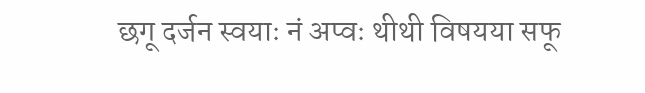छगू दर्जन स्वयाः नं अप्वः थीथी विषयया सफू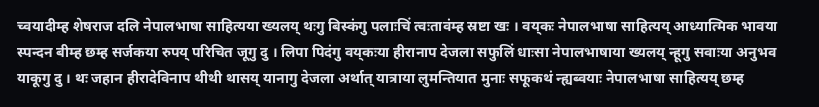च्वयादीम्ह शेषराज दलि नेपालभाषा साहित्यया ख्यलय् थःगु बिस्कंगु पलाःचिं त्वःतावंम्ह स्रष्टा खः । वय्‌कः नेपालभाषा साहित्यय् आध्यात्मिक भावया स्पन्दन बीम्ह छम्ह सर्जकया रुपय् परिचित जूगु दु । लिपा पिदंगु वय्‌कःया हीरानाप देजला सफुलिं धाःसा नेपालभाषाया ख्यलय् न्हूगु सवाःया अनुभव याकूगु दु । थः जहान हीरादेविनाप थीथी थासय् यानागु देजला अर्थात् यात्राया लुमन्तियात मुनाः सफूकथं न्ह्यब्वयाः नेपालभाषा साहित्यय् छम्ह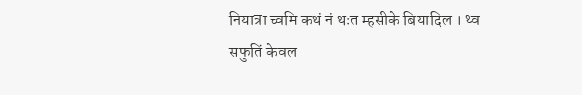नियात्रा च्वमि कथं नं थःत म्हसीके बियादिल । थ्व सफुतिं केवल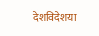देशविदेशया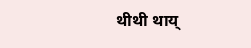थीथी थाय्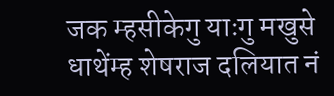जक म्हसीकेगु याःगु मखुसे धाथेंम्ह शेषराज दलियात नं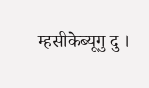म्हसीकेब्यूगु दु ।